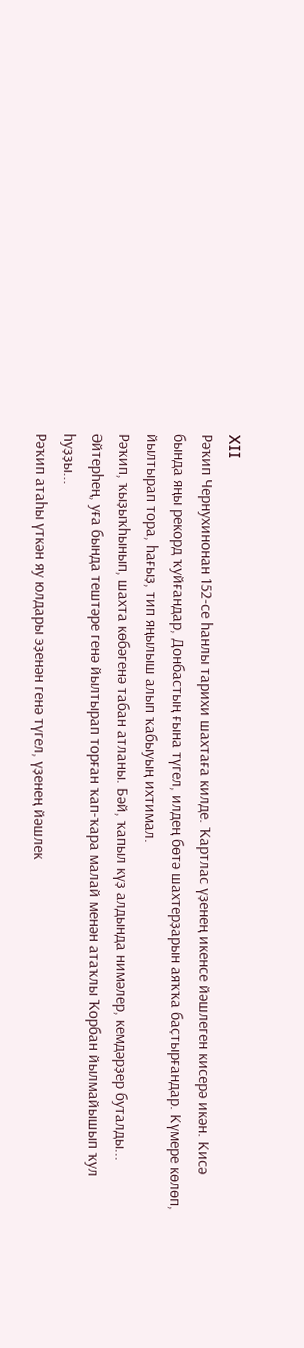XII
Рәҡип Чернухинонан 152-се һанлы тарихи шахтаға килде. Ҡартлас үҙенең икенсе йәшлеген кисерә икән. Кисә бында яңы рекорд ҡуйғандар, Донбастың ғына түгел, илдең бөтә шахтерҙарын аяҡҡа баҫтырғандар. Күмере көлөп, йылтырап тора, һағыҙ, тип яңылыш алып ҡабыуың ихтимал.
Рәҡип, ҡыҙыҡһынып, шахта көбәгенә табан атланы. Бәй, ҡапыл күҙ алдында нимәлер, кемдәрҙер буталды... Әйтерһең, уға бында тештәре генә йылтырап торған ҡап-ҡара малай менән атаҡлы Ҡорбан йылмайышып ҡул һуҙҙы...
Рәҡип атаһы үткән яу юлдары эҙенән генә түгел, үҙенең йәшлек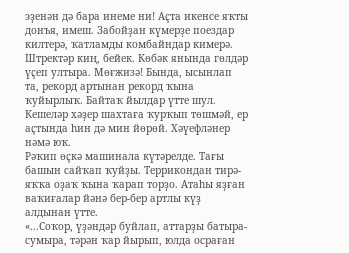эҙенән дә бара инеме ни! Аҫта икенсе яҡты донъя, имеш. Забойҙан күмерҙе поездар килтерә, ҡатламды комбайндар кимерә. Штректәр киң, бейек. Көбәк янында гөлдәр үҫеп ултыра. Мөғжизә! Бында, ысынлап та, рекорд артынан рекорд ҡына ҡуйырлыҡ. Байтаҡ йылдар үтте шул. Кешеләр хәҙер шахтаға ҡурҡып төшмәй, ер аҫтында һин дә мин йөрөй. Хәүефләнер нәмә юҡ.
Рәҡип өҫкә машинала күтәрелде. Тағы башын сайҡап ҡуйҙы. Террикондан тирә-яҡҡа оҙаҡ ҡына ҡарап торҙо. Атаһы яҙған ваҡиғалар йәнә бер-бер артлы күҙ алдынан үтте.
«...Соҡор, үҙәндәр буйлап, аттарҙы батыра-сумыра, тәрән ҡар йырып, юлда осраған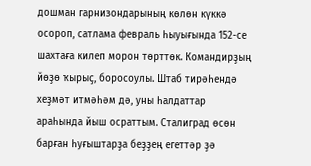дошман гарнизондарының көлөн күккә осороп, сатлама февраль һыуығында 152-се шахтаға килеп морон төрттөк. Командирҙың йөҙө ҡырыҫ, боросоулы. Штаб тирәһендә хеҙмәт итмәһәм дә, уны һалдаттар араһында йыш осраттым. Сталиград өсөн барған һуғыштарҙа беҙҙең егеттәр ҙә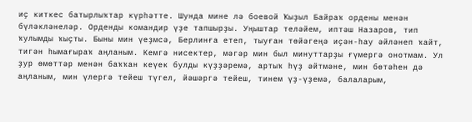иҫ киткес батырлыҡтар күрһәтте. Шунда мине лә боевой Ҡыҙыл Байраҡ ордены менән бүләкләнеләр. Орденды командир үҙе тапшырҙы. Уңыштар теләйем, иптәш Назаров, тип ҡулымды ҡыҫты. Быны мин үеҙмсә, Берлинға етеп, тыуған төйәгеңә иҫән-һау әйләнеп ҡайт, тигән һымағыраҡ аңланым. Кемгә нисектер, мәгәр мин был минуттарҙы ғүмергә онотмам. Ул ҙур өмөттәр менән баҡҡан кеүек булды күҙҙәремә, артыҡ һүҙ әйтмәне, мин бөтәһен дә аңланым, мин үлергә тейеш түгел, йәшәргә тейеш, тинем үҙ-үҙемә, балаларым,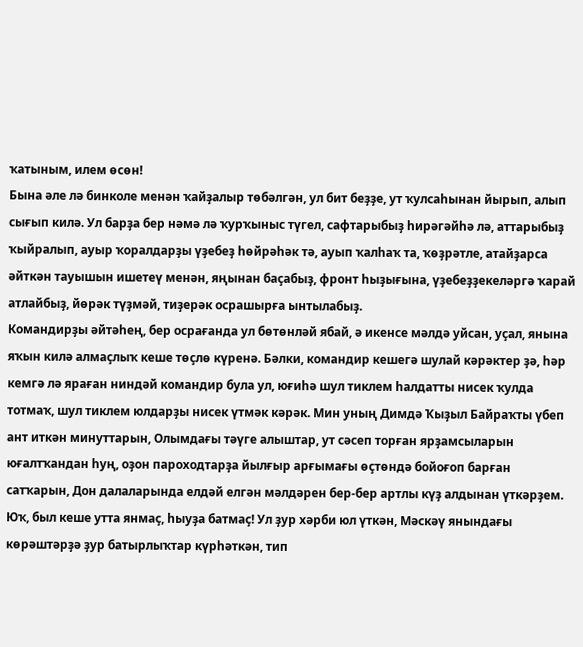ҡатыным, илем өсөн!
Бына әле лә бинколе менән ҡайҙалыр төбәлгән, ул бит беҙҙе, ут ҡулсаһынан йырып, алып сығып килә. Ул барҙа бер нәмә лә ҡурҡыныс түгел, сафтарыбыҙ һирәгәйһә лә, аттарыбыҙ ҡыйралып, ауыр ҡоралдарҙы үҙебеҙ һөйрәһәк тә, ауып ҡалһаҡ та, ҡөҙрәтле, атайҙарса әйткән тауышын ишетеү менән, яңынан баҫабыҙ, фронт һыҙығына, үҙебеҙҙекеләргә ҡарай атлайбыҙ, йөрәк түҙмәй, тиҙерәк осрашырға ынтылабыҙ.
Командирҙы әйтәһең, бер осрағанда ул бөтөнләй ябай, ә икенсе мәлдә уйсан, уҫал, янына яҡын килә алмаҫлыҡ кеше төҫлө күренә. Бәлки, командир кешегә шулай кәрәктер ҙә, һәр кемгә лә яраған ниндәй командир була ул, юғиһә шул тиклем һалдатты нисек ҡулда тотмаҡ, шул тиклем юлдарҙы нисек үтмәк кәрәк. Мин уның Димдә Ҡыҙыл Байраҡты үбеп ант иткән минуттарын, Олымдағы тәүге алыштар, ут сәсеп торған ярҙамсыларын юғалтҡандан һуң, оҙон пароходтарҙа йылғыр арғымағы өҫтөндә бойоғоп барған сатҡарын, Дон далаларында елдәй елгән мәлдәрен бер-бер артлы күҙ алдынан үткәрҙем. Юҡ, был кеше утта янмаҫ, һыуҙа батмаҫ! Ул ҙур хәрби юл үткән, Мәскәү янындағы көрәштәрҙә ҙур батырлыҡтар күрһәткән, тип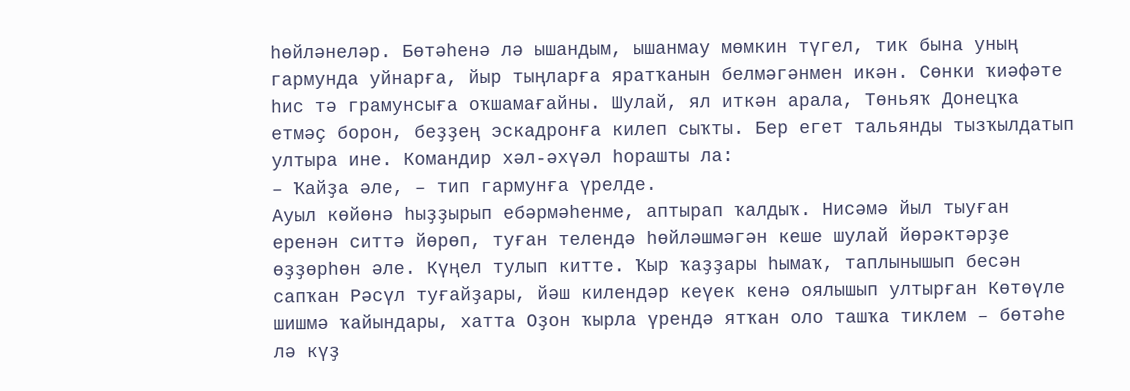һөйләнеләр. Бөтәһенә лә ышандым, ышанмау мөмкин түгел, тик бына уның гармунда уйнарға, йыр тыңларға яратҡанын белмәгәнмен икән. Сөнки ҡиәфәте һис тә грамунсыға оҡшамағайны. Шулай, ял иткән арала, Төньяҡ Донецҡа етмәҫ борон, беҙҙең эскадронға килеп сыҡты. Бер егет тальянды тызҡылдатып ултыра ине. Командир хәл-әхүәл һорашты ла:
– Ҡайҙа әле, – тип гармунға үрелде.
Ауыл көйөнә һыҙҙырып ебәрмәһенме, аптырап ҡалдыҡ. Нисәмә йыл тыуған еренән ситтә йөрөп, туған телендә һөйләшмәгән кеше шулай йөрәктәрҙе өҙҙөрһөн әле. Күңел тулып китте. Ҡыр ҡаҙҙары һымаҡ, таплынышып бесән сапҡан Рәсүл туғайҙары, йәш килендәр кеүек кенә оялышып ултырған Көтөүле шишмә ҡайындары, хатта Оҙон ҡырла үрендә ятҡан оло ташҡа тиклем – бөтәһе лә күҙ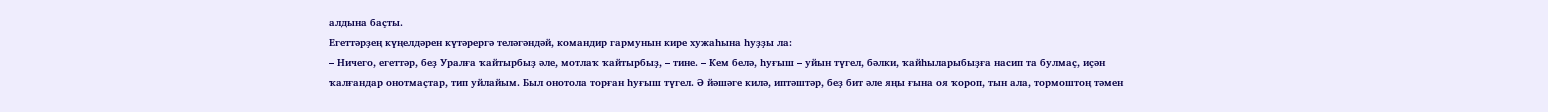алдына баҫты.
Егеттәрҙең күңелдәрен күтәрергә теләгәндәй, командир гармунын кире хужаһына һуҙҙы ла:
– Ничего, егеттәр, беҙ Уралға ҡайтырбыҙ әле, мотлаҡ ҡайтырбыҙ, – тине. – Кем белә, һуғыш – уйын түгел, бәлки, ҡайһыларыбыҙға насип та булмаҫ, иҫән ҡалғандар онотмаҫтар, тип уйлайым. Был онотола торған һуғыш түгел. Ә йәшәге килә, иптәштәр, беҙ бит әле яңы ғына оя ҡороп, тын ала, тормоштоң тәмен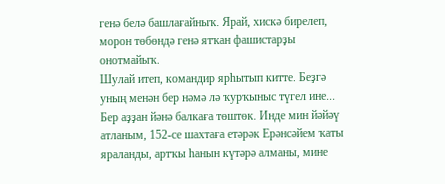генә белә башлағайныҡ. Ярай, хискә бирелеп, морон төбөндә генә ятҡан фашистарҙы онотмайыҡ.
Шулай итеп, командир ярһытып китте. Беҙгә уның менән бер нәмә лә ҡурҡыныс түгел ине...
Бер аҙҙан йәнә балкаға төштөк. Инде мин йәйәү атланым, 152-се шахтаға етәрәк Ерәнсәйем ҡаты яраланды, артҡы һанын күтәрә алманы, мине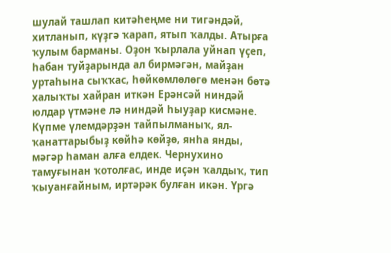шулай ташлап китәһеңме ни тигәндәй, хитланып, күҙгә ҡарап, ятып ҡалды. Атырға ҡулым барманы. Оҙон ҡырлала уйнап үҫеп, һабан туйҙарында ал бирмәгән, майҙан уртаһына сыҡҡас, һөйкөмлөлөгө менән бөтә халыҡты хайран иткән Ерәнсәй ниндәй юлдар үтмәне лә ниндәй һыуҙар кисмәне. Күпме үлемдәрҙән тайпылманыҡ, ял-ҡанаттарыбыҙ көйһә көйҙө, янһа янды, мәгәр һаман алға елдек. Чернухино тамуғынан ҡотолғас, инде иҫән ҡалдыҡ, тип ҡыуанғайным, иртәрәк булған икән. Үргә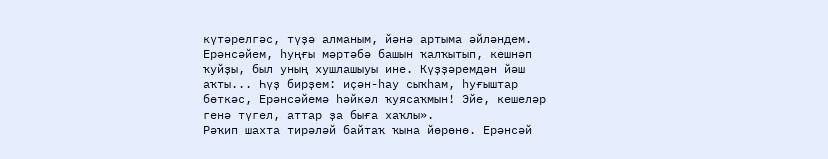күтәрелгәс, түҙә алманым, йәнә артыма әйләндем. Ерәнсәйем, һуңғы мәртәбә башын ҡалҡытып, кешнәп ҡуйҙы, был уның хушлашыуы ине. Күҙҙәремдән йәш аҡты... Һүҙ бирҙем: иҫән-һау сыҡһам, һуғыштар бөткәс, Ерәнсәйемә һәйкәл ҡуясаҡмын! Эйе, кешеләр генә түгел, аттар ҙа быға хаҡлы».
Рәҡип шахта тирәләй байтаҡ ҡына йөрөнө. Ерәнсәй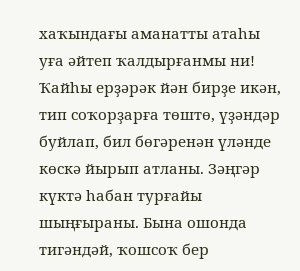хаҡындағы аманатты атаһы уға әйтеп ҡалдырғанмы ни! Ҡайһы ерҙәрәк йән бирҙе икән, тип соҡорҙарға төштө, үҙәндәр буйлап, бил бөгәренән үләнде көскә йырып атланы. Зәңгәр күктә һабан турғайы шыңғыраны. Бына ошонда тигәндәй, ҡошсоҡ бер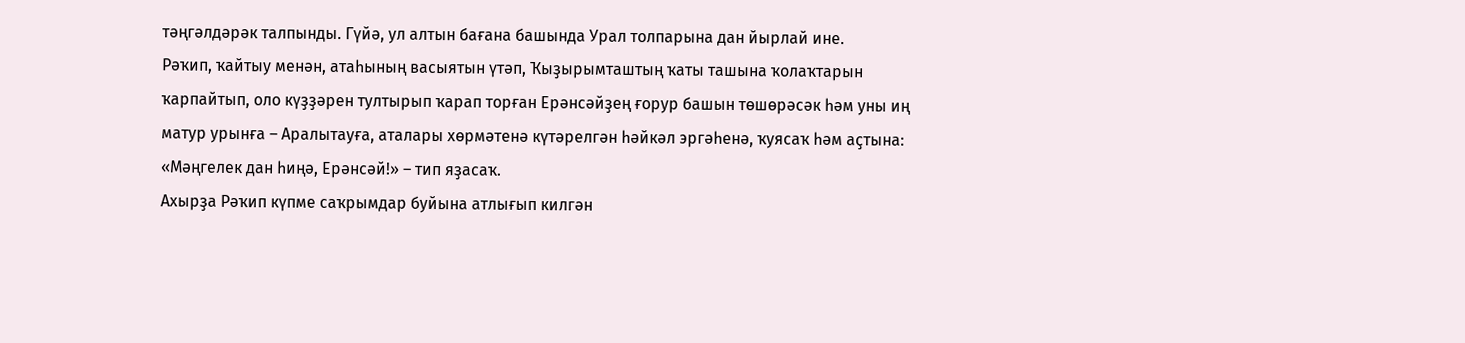тәңгәлдәрәк талпынды. Гүйә, ул алтын бағана башында Урал толпарына дан йырлай ине.
Рәҡип, ҡайтыу менән, атаһының васыятын үтәп, Ҡыҙырымташтың ҡаты ташына ҡолаҡтарын ҡарпайтып, оло күҙҙәрен тултырып ҡарап торған Ерәнсәйҙең ғорур башын төшөрәсәк һәм уны иң матур урынға – Аралытауға, аталары хөрмәтенә күтәрелгән һәйкәл эргәһенә, ҡуясаҡ һәм аҫтына: «Мәңгелек дан һиңә, Ерәнсәй!» – тип яҙасаҡ.
Ахырҙа Рәҡип күпме саҡрымдар буйына атлығып килгән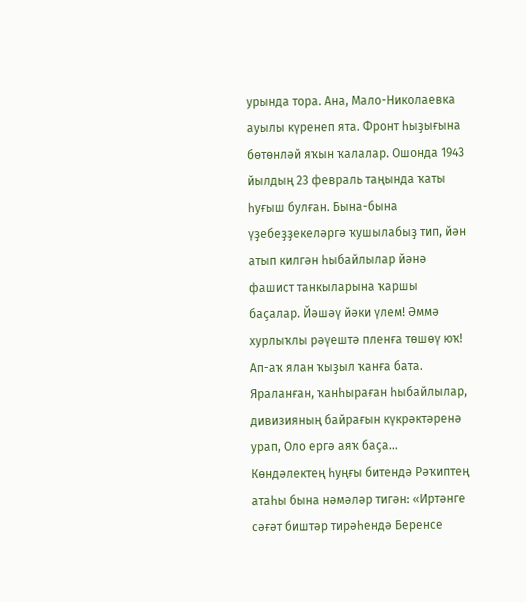урында тора. Ана, Мало-Николаевка ауылы күренеп ята. Фронт һыҙығына бөтөнләй яҡын ҡалалар. Ошонда 1943 йылдың 23 февраль таңында ҡаты һуғыш булған. Бына-бына үҙебеҙҙекеләргә ҡушылабыҙ тип, йән атып килгән һыбайлылар йәнә фашист танкыларына ҡаршы баҫалар. Йәшәү йәки үлем! Әммә хурлыҡлы рәүештә пленға төшөү юҡ!
Ап-аҡ ялан ҡыҙыл ҡанға бата. Яраланған, ҡанһыраған һыбайлылар, дивизияның байрағын күкрәктәренә урап, Оло ергә аяҡ баҫа...
Көндәлектең һуңғы битендә Рәҡиптең атаһы бына нәмәләр тигән: «Иртәнге сәғәт биштәр тирәһендә Беренсе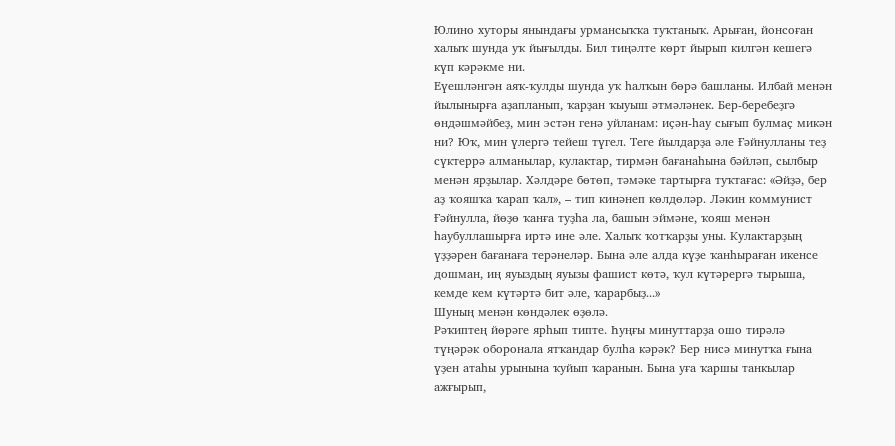Юлино хуторы янындағы урмансыҡҡа туҡтаныҡ. Арыған, йонсоған халыҡ шунда уҡ йығылды. Бил тиңәлте көрт йырып килгән кешегә күп кәрәкме ни.
Еүешләнгән аяҡ-ҡулды шунда уҡ һалҡын бөрә башланы. Илбай менән йылынырға аҙапланып, ҡарҙан ҡыуыш әтмәләнек. Бер-беребеҙгә өндәшмәйбеҙ, мин эстән генә уйланам: иҫән-һау сығып булмаҫ микән ни? Юҡ, мин үлергә тейеш түгел. Теге йылдарҙа әле Ғәйнулланы теҙ сүктеррә алманылар, кулактар, тирмән бағанаһына бәйләп, сылбыр менән ярҙылар. Хәлдәре бөтөп, тәмәке тартырға туҡтағас: «Әйҙә, бер аҙ ҡояшҡа ҡарап ҡал», – тип кинәнеп көлдөләр. Ләкин коммунист Ғәйнулла, йөҙө ҡанға туҙһа ла, башын эймәне, ҡояш менән һаубуллашырға иртә ине әле. Халыҡ ҡотҡарҙы уны. Кулактарҙың үҙҙәрен бағанаға терәнеләр. Бына әле алда күҙе ҡанһыраған икенсе дошман, иң яуыздың яуызы фашист көтә, ҡул күтәрергә тырыша, кемде кем күтәртә бит әле, ҡарарбыҙ...»
Шуның менән көндәлек өҙөлә.
Рәҡиптең йөрәге ярһып типте. Һуңғы минуттарҙа ошо тирәлә түңәрәк оборонала ятҡандар булһа кәрәк? Бер нисә минутҡа ғына үҙен атаһы урынына ҡуйып ҡаранын. Бына уға ҡаршы танкылар ажғырып,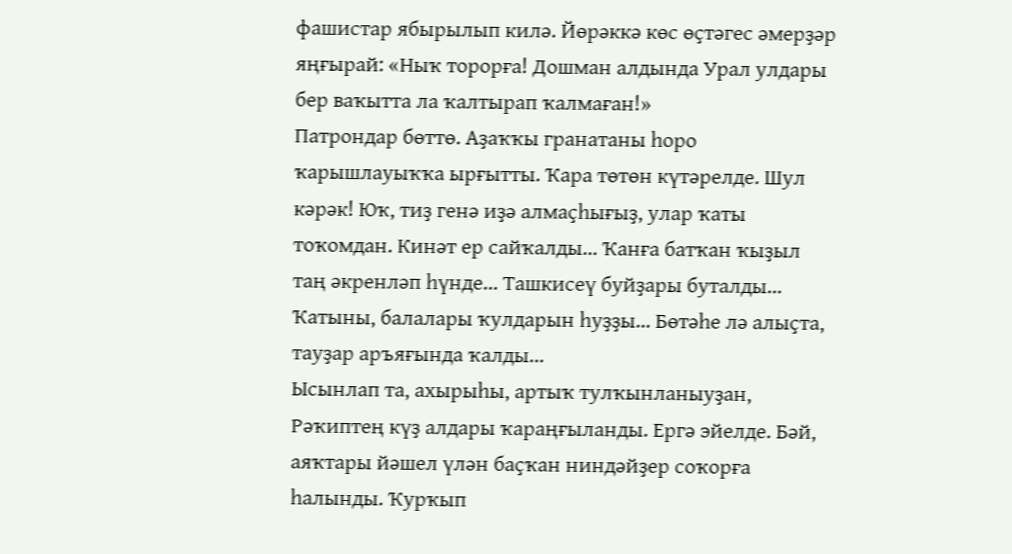фашистар ябырылып килә. Йөрәккә көс өҫтәгес әмерҙәр яңғырай: «Ныҡ торорға! Дошман алдында Урал улдары бер ваҡытта ла ҡалтырап ҡалмаған!»
Патрондар бөттө. Аҙаҡҡы гранатаны һоро ҡарышлауыҡҡа ырғытты. Ҡара төтөн күтәрелде. Шул кәрәк! Юҡ, тиҙ генә иҙә алмаҫһығыҙ, улар ҡаты тоҡомдан. Кинәт ер сайҡалды... Ҡанға батҡан ҡыҙыл таң әкренләп һүнде... Ташкисеү буйҙары буталды... Ҡатыны, балалары ҡулдарын һуҙҙы... Бөтәһе лә алыҫта, тауҙар аръяғында ҡалды...
Ысынлап та, ахырыһы, артыҡ тулҡынланыуҙан, Рәҡиптең күҙ алдары ҡараңғыланды. Ергә эйелде. Бәй, аяҡтары йәшел үлән баҫҡан ниндәйҙер соҡорға һалынды. Ҡурҡып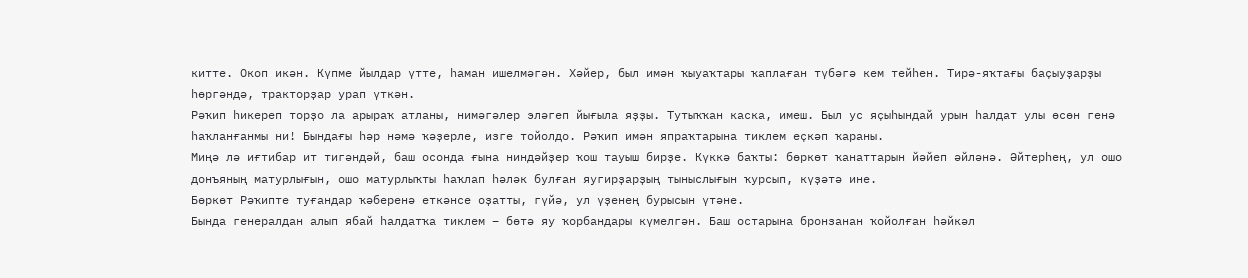китте. Окоп икән. Күпме йылдар үтте, һаман ишелмәгән. Хәйер, был имән ҡыуаҡтары ҡаплаған түбәгә кем тейһен. Тирә-яҡтағы баҫыуҙарҙы һөргәндә, тракторҙар урап үткән.
Рәҡип һикереп торҙо ла арыраҡ атланы, нимәгәлер эләгеп йығыла яҙҙы. Тутыҡҡан каска, имеш. Был ус яҫыһындай урын һалдат улы өсөн генә һаҡланғанмы ни! Бындағы һәр нәмә ҡәҙерле, изге тойолдо. Рәҡип имән япраҡтарына тиклем еҫкәп ҡараны.
Миңә лә иғтибар ит тигәндәй, баш осонда ғына ниндәйҙер ҡош тауыш бирҙе. Күккә баҡты: бөркөт ҡанаттарын йәйеп әйләнә. Әйтерһең, ул ошо донъяның матурлығын, ошо матурлыҡты һаҡлап һәләк булған яугирҙарҙың тыныслығын ҡурсып, күҙәтә ине.
Бөркөт Рәҡипте туғандар ҡәберенә еткәнсе оҙатты, гүйә, ул үҙенең бурысын үтәне.
Бында генералдан алып ябай һалдатҡа тиклем – бөтә яу ҡорбандары күмелгән. Баш остарына бронзанан ҡойолған һәйкәл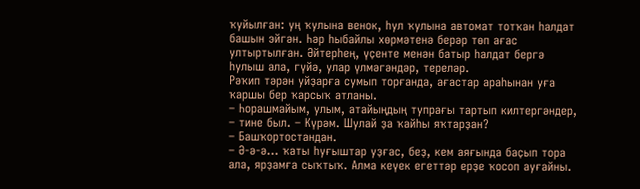ҡуйылған: уң ҡулына венок, һул ҡулына автомат тотҡан һалдат башын эйгән. Һәр һыбайлы хөрмәтенә берәр төп ағас ултыртылған. Әйтерһең, үҫенте менән батыр һалдат бергә һулыш ала, гүйә, улар үлмәгәндәр, тереләр.
Рәҡип тәрән уйҙарға сумып торғанда, ағастар араһынан уға ҡаршы бер ҡарсыҡ атланы.
– Һорашмайым, улым, атайыңдың тупрағы тартып килтергәндер, – тине был. – Күрәм. Шулай ҙа ҡайһы яҡтарҙан?
– Башҡортостандан.
– Ә-ә-ә... ҡаты һуғыштар уҙғас, беҙ, кем аяғында баҫып тора ала, ярҙамға сыҡтыҡ. Алма кеүек егеттәр ерҙе ҡосоп ауғайны.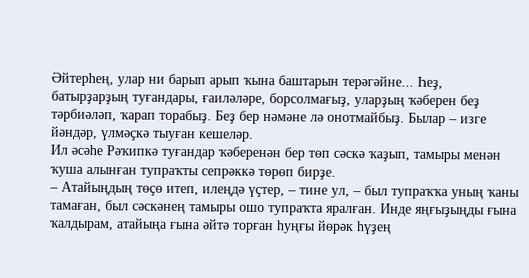Әйтерһең, улар ни барып арып ҡына баштарын терәгәйне... Һеҙ, батырҙарҙың туғандары, ғаиләләре, борсолмағыҙ, уларҙың ҡәберен беҙ тәрбиәләп, ҡарап торабыҙ. Беҙ бер нәмәне лә онотмайбыҙ. Былар – изге йәндәр, үлмәҫкә тыуған кешеләр.
Ил әсәһе Рәҡипкә туғандар ҡәберенән бер төп сәскә ҡаҙып, тамыры менән ҡуша алынған тупраҡты сепрәккә төрөп бирҙе.
– Атайыңдың төҫө итеп, илеңдә үҫтер, – тине ул, – был тупраҡҡа уның ҡаны тамаған, был сәскәнең тамыры ошо тупраҡта яралған. Инде яңғыҙыңды ғына ҡалдырам, атайыңа ғына әйтә торған һуңғы йөрәк һүҙең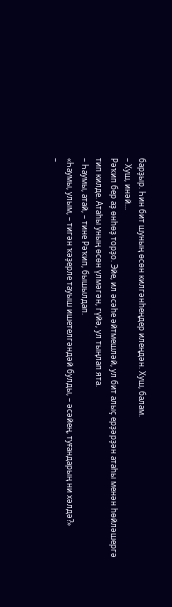барҙыр. Һин бит шуның өсөн килгәнһеңдер илеңдән. Хуш, балам.
– Хуш, инәй...
Рәҡип бер аҙ өнһөҙ торҙо. Эйе, ил әсәһе әйтмешләй, ул бит алыҫ ерҙәрҙән атаһы менән һөйләшергә тип килде. Атаһы уның өсөн үлмәгән, гүйә, ул тыңлап ята.
– Һаумы, атай, – тине Рәҡип, бышылдап.
«Һаумы, улым, – тигән ҡәҙерле тауыш ишетелгәндәй булды, – әсәйең, туғандарың ни хәлдә?»
–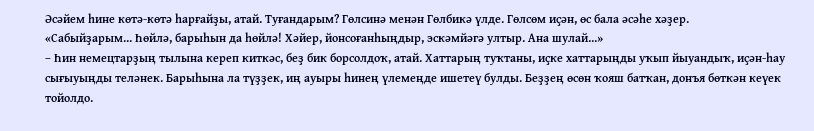Әсәйем һине көтә-көтә һарғайҙы, атай. Туғандарым? Гөлсинә менән Гөлбикә үлде. Гөлсөм иҫән, өс бала әсәһе хәҙер.
«Сабыйҙарым... Һөйлә, барыһын да һөйлә! Хәйер, йонсоғанһыңдыр, эскәмйәгә ултыр. Ана шулай...»
– Һин немецтарҙың тылына кереп киткәс, беҙ бик борсолдоҡ, атай. Хаттарың туҡтаны, иҫке хаттарыңды уҡып йыуандыҡ, иҫән-һау сығыуыңды теләнек. Барыһына ла түҙҙек, иң ауыры һинең үлемеңде ишетеү булды. Беҙҙең өсөн ҡояш батҡан, донъя бөткән кеүек тойолдо.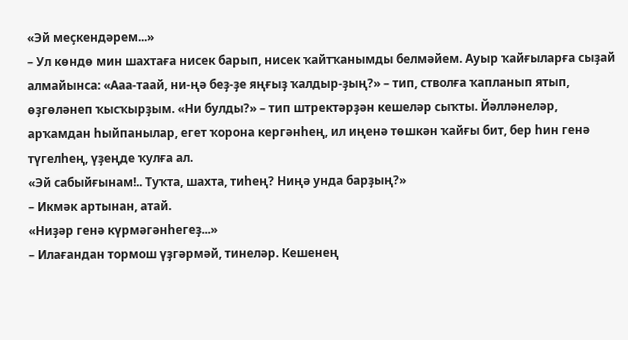«Эй меҫкендәрем...»
– Ул көндө мин шахтаға нисек барып, нисек ҡайтҡанымды белмәйем. Ауыр ҡайғыларға сыҙай алмайынса: «Ааа-таай, ни-ңә беҙ-ҙе яңғыҙ ҡалдыр-ҙың?» – тип, стволға ҡапланып ятып, өҙгөләнеп ҡысҡырҙым. «Ни булды?» – тип штректәрҙән кешеләр сыҡты. Йәлләнеләр, арҡамдан һыйпанылар, егет ҡорона кергәнһең, ил иңенә төшкән ҡайғы бит, бер һин генә түгелһең, үҙеңде ҡулға ал.
«Эй сабыйғынам!.. Туҡта, шахта, тиһең? Ниңә унда барҙың?»
– Икмәк артынан, атай.
«Ниҙәр генә күрмәгәнһегеҙ...»
– Илағандан тормош үҙгәрмәй, тинеләр. Кешенең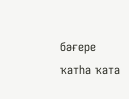бәғере ҡатһа ҡата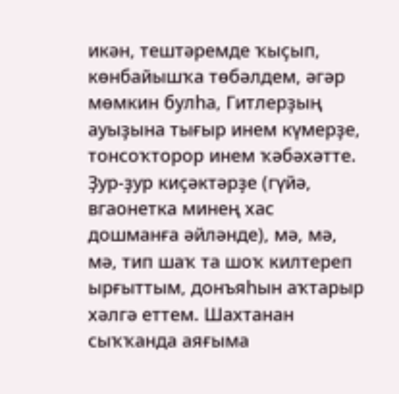икән, тештәремде ҡыҫып, көнбайышҡа төбәлдем, әгәр мөмкин булһа, Гитлерҙың ауыҙына тығыр инем күмерҙе, тонсоҡторор инем ҡәбәхәтте. Ҙур-ҙур киҫәктәрҙе (гүйә, вгаонетка минең хас дошманға әйләнде), мә, мә, мә, тип шаҡ та шоҡ килтереп ырғыттым, донъяһын аҡтарыр хәлгә еттем. Шахтанан сыҡҡанда аяғыма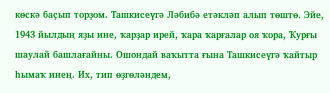көскә баҫып торҙом. Ташкисеүгә Ләбибә етәкләп алып төштө. Эйе, 1943 йылдың яҙы ине, ҡарҙар ирей, ҡара ҡарғалар оя ҡора, Ҡурғы шаулай башлағайны. Ошондай ваҡытта ғына Ташкисеүгә ҡайтыр һымаҡ инең. Их, тип өҙгөләндем,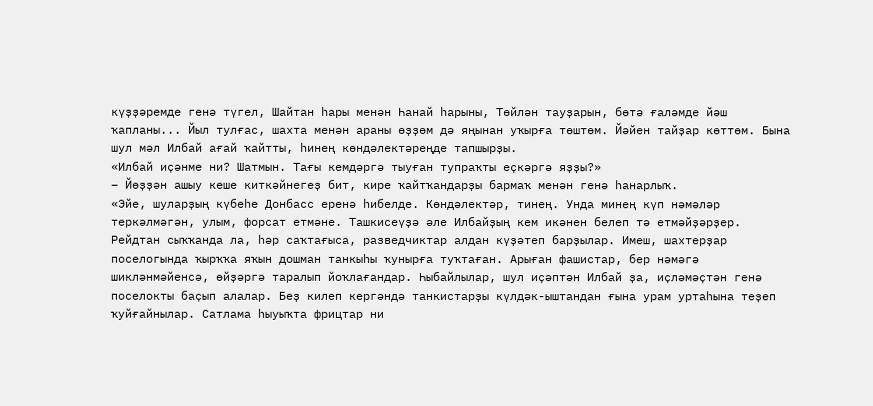күҙҙәремде генә түгел, Шайтан һары менән Һанай һарыны, Төйлән тауҙарын, бөтә ғаләмде йәш ҡапланы... Йыл тулғас, шахта менән араны өҙҙөм дә яңынан уҡырға төштөм. Йәйен тайҙар көттөм. Бына шул мәл Илбай ағай ҡайтты, һинең көндәлектәреңде тапшырҙы.
«Илбай иҫәнме ни? Шатмын. Тағы кемдәргә тыуған тупраҡты еҫкәргә яҙҙы?»
– Йөҙҙән ашыу кеше киткәйнегеҙ бит, кире ҡайтҡандарҙы бармаҡ менән генә һанарлыҡ.
«Эйе, шуларҙың күбеһе Донбасс еренә һибелде. Көндәлектәр, тинең. Унда минең күп нәмәләр теркәлмәгән, улым, форсат етмәне. Ташкисеүҙә әле Илбайҙың кем икәнен белеп тә етмәйҙәрҙер. Рейдтан сыҡҡанда ла, һәр саҡтағыса, разведчиктар алдан күҙәтеп барҙылар. Имеш, шахтерҙар поселогында ҡырҡҡа яҡын дошман танкыһы ҡунырға туҡтаған. Арыған фашистар, бер нәмәгә шикләнмәйенсә, өйҙәргә таралып йоҡлағандар. Һыбайлылар, шул иҫәптән Илбай ҙа, иҫләмәҫтән генә поселокты баҫып алалар. Беҙ килеп кергәндә танкистарҙы күлдәк-ыштандан ғына урам уртаһына теҙеп ҡуйғайнылар. Сатлама һыуыҡта фрицтар ни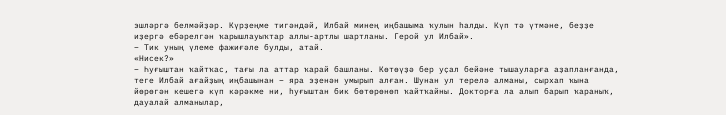эшләргә белмәйҙәр. Күрҙеңме тигәндәй, Илбай минең иңбашыма ҡулын һалды. Күп тә үтмәне, беҙҙе иҙергә ебәрелгән ҡарышлауыҡтар аллы-артлы шартланы. Герой ул Илбай».
– Тик уның үлеме фажиғәле булды, атай.
«Нисек?»
– Һуғыштан ҡайтҡас, тағы ла аттар ҡарай башланы. Көтөүҙә бер уҫал бейәне тышауларға аҙапланғанда, теге Илбай ағайҙың иңбашынан – яра эҙенән умырып алған. Шунан ул терелә алманы, сырхап ҡына йөрөгән кешегә күп кәрәкме ни, һуғыштан бик бөтөрөнөп ҡайтҡайны. Докторға ла алып барып ҡараныҡ, дауалай алманылар,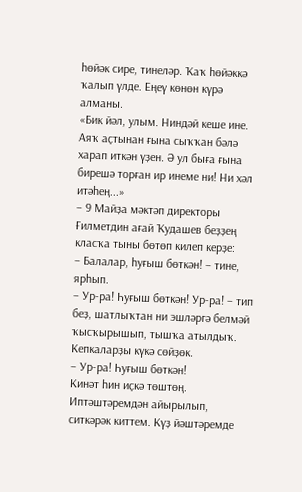һөйәк сире, тинеләр. Ҡаҡ һөйәккә ҡалып үлде. Еңеү көнөн күрә алманы.
«Бик йәл, улым. Ниндәй кеше ине. Аяҡ аҫтынан ғына сыҡҡан бәлә харап иткән үҙен. Ә ул быға ғына бирешә торған ир инеме ни! Ни хәл итәһең...»
– 9 Майҙа мәктәп директоры Ғилметдин ағай Ҡудашев беҙҙең класҡа тыны бөтөп килеп керҙе:
– Балалар, һуғыш бөткән! – тине, ярһып.
– Ур-ра! Һуғыш бөткән! Ур-ра! – тип беҙ, шатлыҡтан ни эшләргә белмәй ҡысҡырышып, тышҡа атылдыҡ. Кепкаларҙы күкә сөйҙөк.
– Ур-ра! Һуғыш бөткән!
Кинәт һин иҫкә төштөң. Иптәштәремдән айырылып, ситкәрәк киттем. Күҙ йәштәремде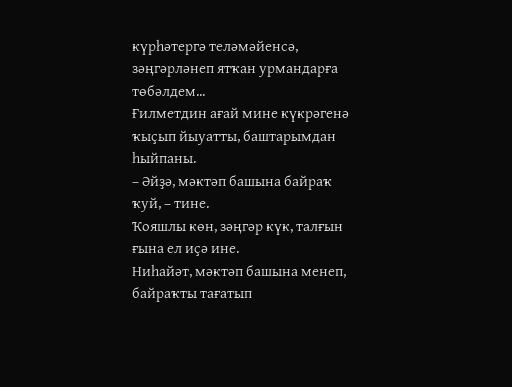күрһәтергә теләмәйенсә, зәңгәрләнеп ятҡан урмандарға төбәлдем...
Ғилметдин ағай мине күкрәгенә ҡыҫып йыуатты, баштарымдан һыйпаны.
– Әйҙә, мәктәп башына байраҡ ҡуй, – тине.
Ҡояшлы көн, зәңгәр күк, талғын ғына ел иҫә ине.
Ниһайәт, мәктәп башына менеп, байраҡты тағатып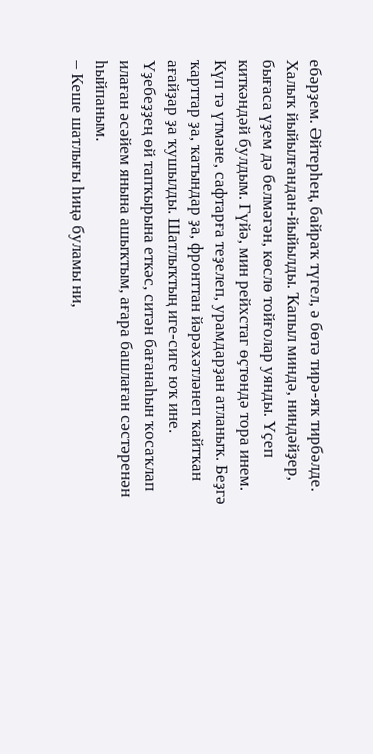ебәрҙем. Әйтерһең, байраҡ түгел, ә бөтә тирә-яҡ тирбәлде. Халыҡ йыйылғандан-йыйылды. Ҡапыл миндә, ниндәйҙер, бығаса үҙем дә белмәгән, көслө тойғолар уянды. Үҫеп киткәндәй булдым. Гүйә, мин рейхстаг өҫтөндә тора инем.
Күп тә үтмәне, сафтарға теҙелеп, урамдарҙан атланыҡ. Беҙгә ҡарттар ҙа, ҡатындар ҙа, фронттан йәрәхәтләнеп ҡайтҡан ағайҙар ҙа ҡушылды. Шатлыҡтың иге-сиге юҡ ине.
Үҙебеҙҙең өй тапҡырына еткәс, ситән бағанаһын ҡосаҡлап илаған әсәйем янына ашыҡтым, ағара башлаған сәстәренән һыйпаным.
– Кеше шатлығы һиңә буламы ни,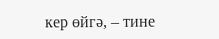кер өйгә, – тине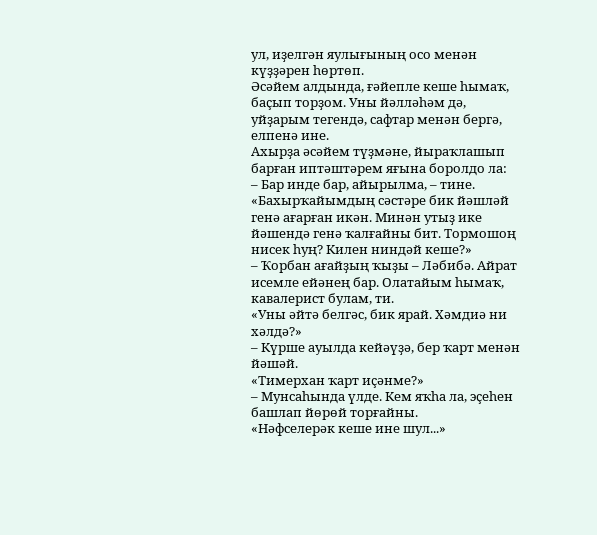ул, иҙелгән яулығының осо менән күҙҙәрен һөртөп.
Әсәйем алдында, ғәйепле кеше һымаҡ, баҫып торҙом. Уны йәлләһәм дә, уйҙарым тегендә, сафтар менән бергә, елпенә ине.
Ахырҙа әсәйем түҙмәне, йыраҡлашып барған иптәштәрем яғына боролдо ла:
– Бар инде бар, айырылма, – тине.
«Бахырҡайымдың сәстәре бик йәшләй генә ағарған икән. Минән утыҙ ике йәшендә генә ҡалғайны бит. Тормошоң нисек һуң? Килен ниндәй кеше?»
– Ҡорбан ағайҙың ҡыҙы – Ләбибә. Айрат исемле ейәнең бар. Олатайым һымаҡ, кавалерист булам, ти.
«Уны әйтә белгәс, бик ярай. Хәмдиә ни хәлдә?»
– Күрше ауылда кейәүҙә, бер ҡарт менән йәшәй.
«Тимерхан ҡарт иҫәнме?»
– Мунсаһында үлде. Кем яҡһа ла, эҫеһен башлап йөрөй торғайны.
«Нәфселерәк кеше ине шул...»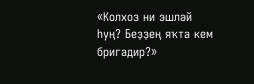«Колхоз ни эшләй һуң? Беҙҙең яҡта кем бригадир?»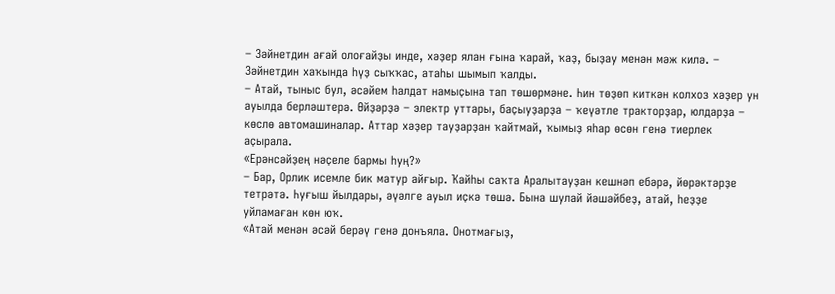– Зәйнетдин ағай олоғайҙы инде, хәҙер ялан ғына ҡарай, ҡаҙ, быҙау менән мәж килә. – Зәйнетдин хаҡында һүҙ сыҡҡас, атаһы шымып ҡалды.
– Атай, тыныс бул, әсәйем һалдат намыҫына тап төшөрмәне. Һин төҙөп киткән колхоз хәҙер ун ауылда берләштерә. Өйҙәрҙә – электр уттары, баҫыуҙарҙа – ҡеүәтле тракторҙар, юлдарҙа – көслө автомашиналар. Аттар хәҙер тауҙарҙан ҡайтмай, ҡымыҙ яһар өсөн генә тиерлек аҫырала.
«Ерәнсәйҙең нәҫеле бармы һуң?»
– Бар, Орлик исемле бик матур айғыр. Ҡайһы саҡта Аралытауҙан кешнәп ебәрә, йөрәктәрҙе тетрәтә. Һуғыш йылдары, әүәлге ауыл иҫкә төшә. Бына шулай йәшәйбеҙ, атай, һеҙҙе уйламаған көн юҡ.
«Атай менән әсәй берәү генә донъяла. Онотмағыҙ,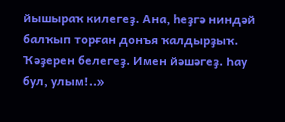йышыраҡ килегеҙ. Ана, һеҙгә ниндәй балҡып торған донъя ҡалдырҙыҡ. Ҡәҙерен белегеҙ. Имен йәшәгеҙ. Һау бул, улым!..»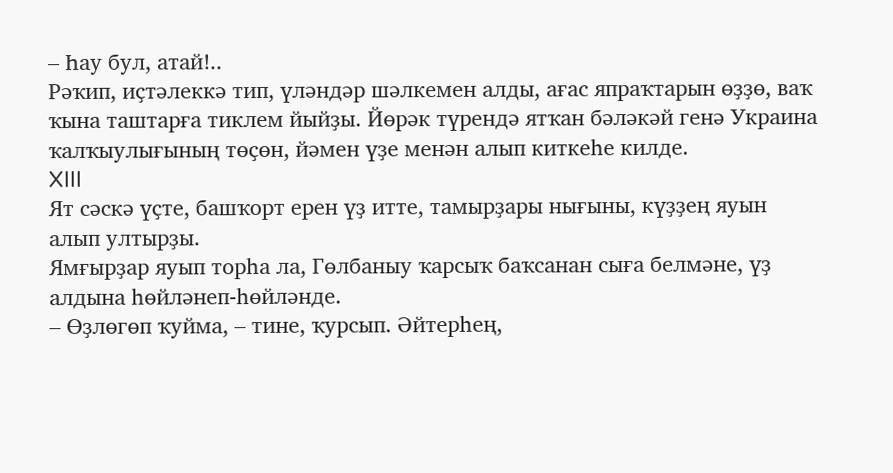– Һау бул, атай!..
Рәҡип, иҫтәлеккә тип, үләндәр шәлкемен алды, ағас япраҡтарын өҙҙө, ваҡ ҡына таштарға тиклем йыйҙы. Йөрәк түрендә ятҡан бәләкәй генә Украина ҡалҡыулығының төҫөн, йәмен үҙе менән алып киткеһе килде.
XIII
Ят сәскә үҫте, башҡорт ерен үҙ итте, тамырҙары нығыны, күҙҙең яуын алып ултырҙы.
Ямғырҙар яуып торһа ла, Гөлбаныу ҡарсыҡ баҡсанан сыға белмәне, үҙ алдына һөйләнеп-һөйләнде.
– Өҙлөгөп ҡуйма, – тине, ҡурсып. Әйтерһең,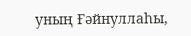уның Ғәйнуллаһы,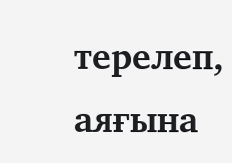терелеп, аяғына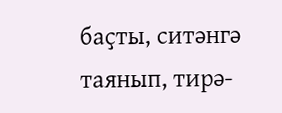баҫты, ситәнгә таянып, тирә-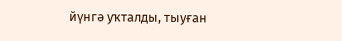йүнгә уҡталды, тыуған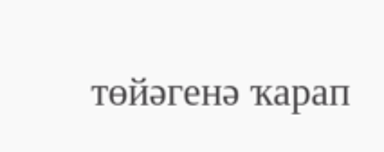төйәгенә ҡарап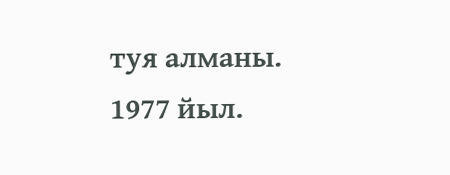туя алманы.
1977 йыл.